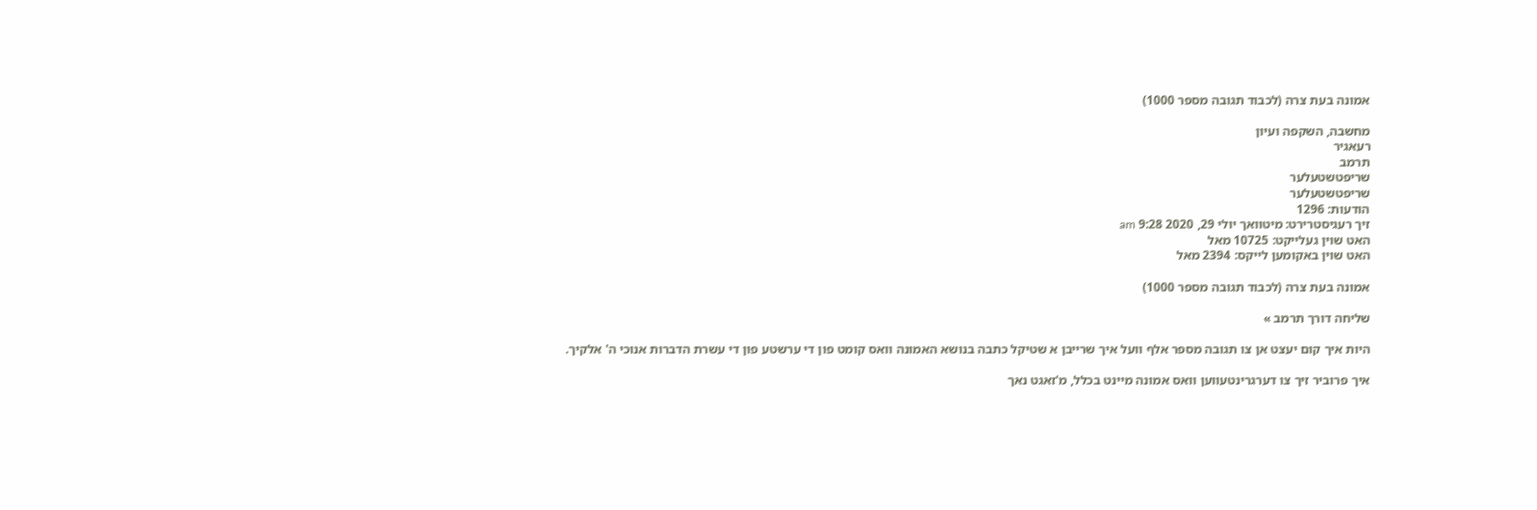אמונה בעת צרה (לכבוד תגובה מספר 1000)

מחשבה, השקפה ועיון
רעאגיר
תרמב
שריפטשטעלער
שריפטשטעלער
הודעות: 1296
זיך רעגיסטרירט: מיטוואך יולי 29, 2020 9:28 am
האט שוין געלייקט: 10725 מאל
האט שוין באקומען לייקס: 2394 מאל

אמונה בעת צרה (לכבוד תגובה מספר 1000)

שליחה דורך תרמב »

היות איך קום יעצט אן צו תגובה מספר אלף וועל איך שרייבן א שטיקל כתבה בנושא האמונה וואס קומט פון די ערשטע פון די עשרת הדברות אנוכי ה' אלקיך.

איך פרוביר זיך צו דערגרינטעווען וואס אמונה מיינט בכלל, מ'זאגט נאך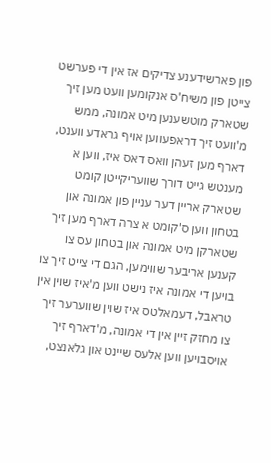פון פארשידענע צדיקים אז אין די פערשט צייטן פון משיח'ס אנקומען וועט מען זיך שטארק מוטשענען מיט אמונה, ממש מ'וועט זיך דראפעווען אויף גראדע ווענט, דארף מען זעהן וואס דאס איז, ווען א מענטש גייט דורך שוועריקייטן קומט שטארק אריין דער עניין פון אמונה און בטחון ווען ס'קומט א צרה דארף מען זיך שטארקן מיט אמונה און בטחון עס צו קענען אריבער שווימען, הגם די צייט זיך צו בויען די אמונה איז נישט ווען מ'איז שוין אין טראבל, דעמאלטס איז שוין שווערער זיך צו מחזק זיין אין די אמונה, מ'דארף זיך אויסבויען ווען אלעס שיינט און גלאנצט,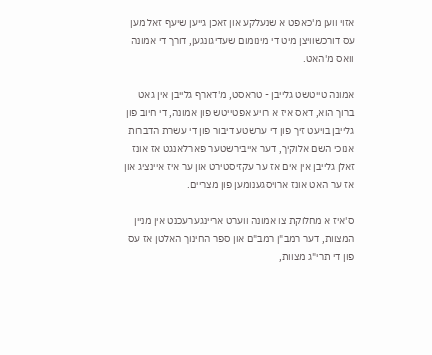אזוי ווען מ'כאפט א שנעלקע און זאכן גייען שיעף זאל מען עס דורכשוויצן מיט די מינומום שעדיגונגען, דורך די אמונה וואס מ'האט.

אמונה טייטשט גלייבן - טראסט, מ'דארף גלייבן אין גאט ברוך הוא, דאס איז א רויע אפטייטש פון אמונה, די חיוב פון גלייבן בויעט זיך פון די ערשטע דיבור פון די עשרת הדברות אנוכי השם אלוקיך, דער אייבירשטער פארלאנגט אז אונז זאלן גלייבן אין אים אז ער עקזיסטירט און ער איז איינציג און אז ער האט אונז ארויסגענומען פון מצריים.

ס'איז א מחלוקת צו אמונה ווערט אריינגערעכנט אין מניין המצוות, דער רמב"ן רמב"ם און ספר החינוך האלטן אז עס פון די תרי"ג מצוות,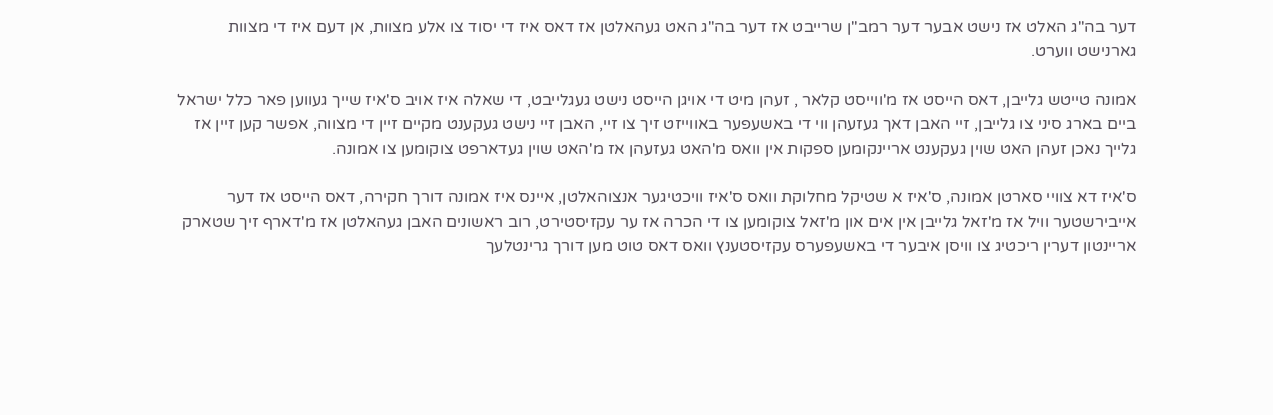דער בה"ג האלט אז נישט אבער דער רמב"ן שרייבט אז דער בה"ג האט געהאלטן אז דאס איז די יסוד צו אלע מצוות, אן דעם איז די מצוות גארנישט ווערט.

אמונה טייטש גלייבן, דאס הייסט אז מ'ווייסט קלאר , זעהן מיט די אויגן הייסט נישט געגלייבט, די שאלה איז אויב ס'איז שייך געווען פאר כלל ישראל ביים בארג סיני צו גלייבן, זיי האבן דאך געזעהן ווי די באשעפער באווייזט זיך צו זיי, האבן זיי נישט געקענט מקיים זיין די מצווה, אפשר קען זיין אז גלייך נאכן זעהן האט שוין געקענט אריינקומען ספקות אין וואס מ'האט געזעהן אז מ'האט שוין געדארפט צוקומען צו אמונה.

ס'איז דא צוויי סארטן אמונה, ס'איז א שטיקל מחלוקת וואס ס'איז וויכטיגער אנצוהאלטן, איינס איז אמונה דורך חקירה, דאס הייסט אז דער אייבירשטער וויל אז מ'זאל גלייבן אין אים און מ'זאל צוקומען צו די הכרה אז ער עקזיסטירט, רוב ראשונים האבן געהאלטן אז מ'דארף זיך שטארק אריינטון דערין ריכטיג צו וויסן איבער די באשעפערס עקזיסטענץ וואס דאס טוט מען דורך גרינטלעך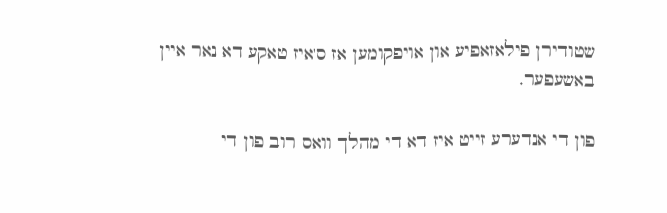שטודירן פילאזאפיע און אויפקומען אז ס'איז טאקע דא נאר איין באשעפער.

פון די אנדערע זייט איז דא די מהלך וואס רוב פון די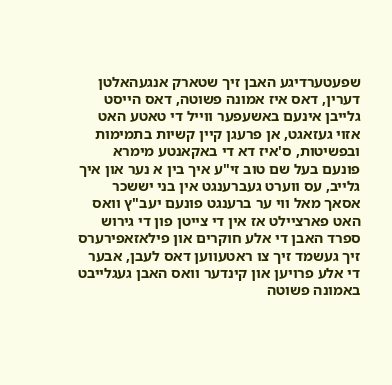שפעטערדיגע האבן זיך שטארק אנגעהאלטן דערין, דאס איז אמונה פשוטה, דאס הייסט גלייבן אינעם באשעפער ווייל די טאטע האט אזוי געזאגט, אן פרעגן קיין קשיות בתמימות ובפשיטות, ס'איז דא די באקאנטע מימרא פונעם בעל שם טוב זי"ע איך בין א נער און איך גלייב, עס ווערט געברענגט אין בני יששכר אסאך מאל ווי ער ברענגט פונעם יעב"ץ וואס האט פארציילט אז אין די צייטן פון די גירוש ספרד האבן די אלע חוקרים און פילאזאפירערס זיך געשמד זיך צו ראטעווען דאס לעבן, אבער די אלע פרויען און קינדער וואס האבן געגלייבט באמונה פשוטה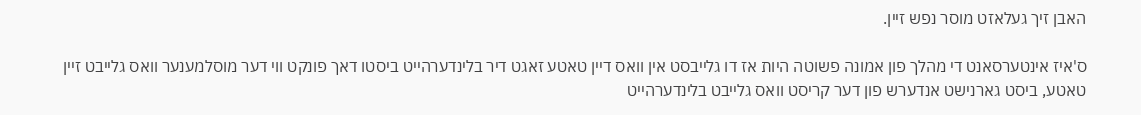האבן זיך געלאזט מוסר נפש זיין.

ס'איז אינטערסאנט די מהלך פון אמונה פשוטה היות אז דו גלייבסט אין וואס דיין טאטע זאגט דיר בלינדערהייט ביסטו דאך פונקט ווי דער מוסלמענער וואס גלייבט זיין טאטע, ביסט גארנישט אנדערש פון דער קריסט וואס גלייבט בלינדערהייט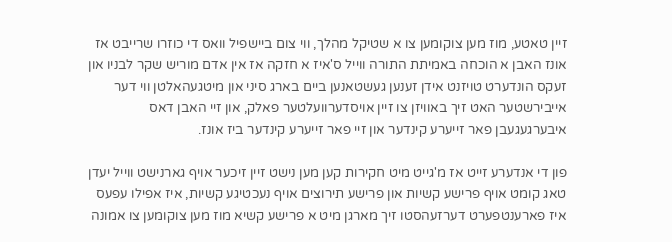זיין טאטע, מוז מען צוקומען צו א שטיקל מהלך, ווי צום ביישפיל וואס די כוזרו שרייבט אז אונז האבן א הוכחה באמיתת התורה ווייל ס'איז א חזקה אז אין אדם מוריש שקר לבניו און זעקס הונדערט טויזנט אידן זענען געשטאנען ביים בארג סיני און מיטגעהאלטן ווי דער אייבירשטער האט זיך באוויזן צו זיין אויסדערוועלטער פאלק, און זיי האבן דאס איבערגעגעבן פאר זייערע קינדער און זיי פאר זייערע קינדער ביז אונז.

פון די אנדערע זייט אז מ'גייט מיט חקירות קען מען נישט זיין זיכער אויף גארנישט ווייל יעדן טאג קומט אויף פרישע קשיות און פרישע תירוצים אויף נעכטיגע קשיות, איז אפילו עפעס איז פארענטפערט דערזעהסטו זיך מארגן מיט א פרישע קשיא מוז מען צוקומען צו אמונה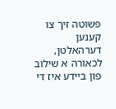פשוטה זיך צו קענען דערהאלטן, לכאורה א שילוב פון ביידע איז די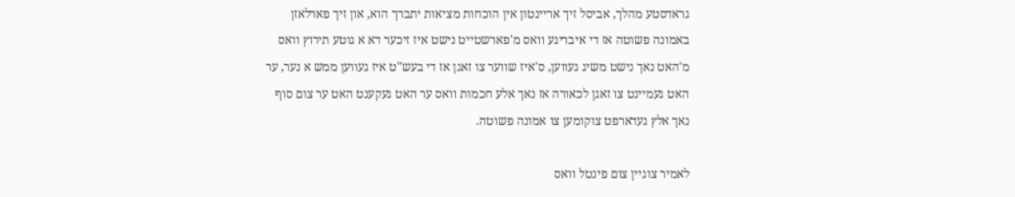גראדסטע מהלך, אביסל זיך אריינטון אין הוכחות מציאות יתברך הוא, און זיך פארלאזן באמונה פשוטה אז די איבריגע וואס מ'פארשטייט נישט איז זיכער דא א גוטע תירוץ וואס מ'האט נאך נישט משיג געווען, ס'איז שווער צו זאגן אז די בעש"ט איז געווען ממש א נער, ער האט געמיינט צו זאגן לכאורה אז נאך אלע חכמות וואס ער האט געקענט האט ער צום סוף נאך אלץ געדארפט צוקומען צו אמונה פשוטה.

לאמיר צוגיין צום פינטל וואס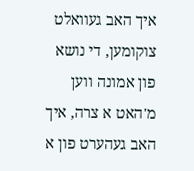איך האב געוואלט צוקומען, די נושא פון אמונה ווען מ'האט א צרה, איך האב געהערט פון א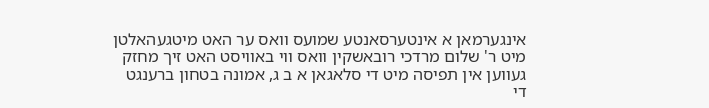אינגערמאן א אינטערסאנטע שמועס וואס ער האט מיטגעהאלטן מיט ר' שלום מרדכי רובאשקין וואס ווי באוויסט האט זיך מחזק געווען אין תפיסה מיט די סלאגאן א ב ג, אמונה בטחון ברענגט די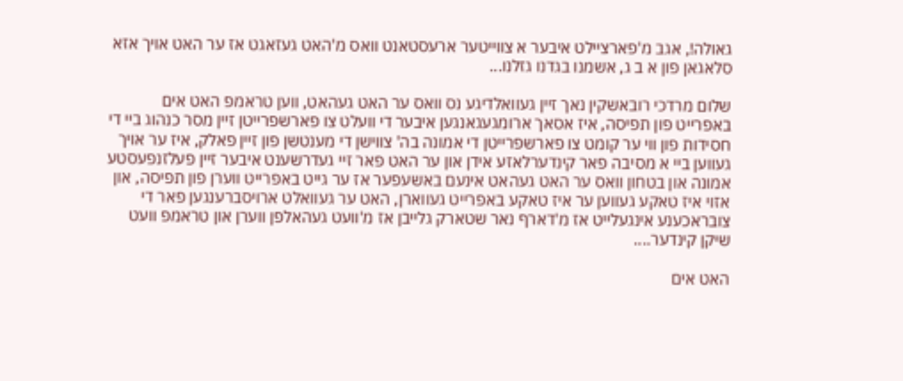גאולה!, אגב מ'פארציילט איבער א צווייטער ארעסטאנט וואס מ'האט געזאגט אז ער האט אויך אזא סלאגאן פון א ב ג, אשמנו בגדנו גזלנו...

שלום מרדכי רובאשקין נאך זיין געוואלדיגע נס וואס ער האט געהאט, ווען טראמפ האט אים באפרייט פון תפיסה, איז אסאך ארומגעגאנגען איבער די וועלט צו פארשפרייטן זיין מסר כנהוג ביי די חסידות פון ווי ער קומט צו פארשפרייטן די אמונה בה' צווישן די מענטשן פון זיין פאלק, איז ער אויך געווען ביי א מסיבה פאר קינדערלאזע אידן און ער האט פאר זיי געדרשענט איבער זיין פעלזנפעסטע אמונה און בטחון וואס ער האט געהאט אינעם באשעפער אז ער גייט באפרייט ווערן פון תפיסה, און אזוי איז טאקע געווען ער איז טאקע באפרייט געווארן, האט ער געוואלט ארויסברענגען פאר די צובראכענע אינגעלייט אז מ'דארף נאר שטארק גלייבן אז מ'וועט געהאלפן ווערן און טראמפ וועט שיקן קינדער....

האט אים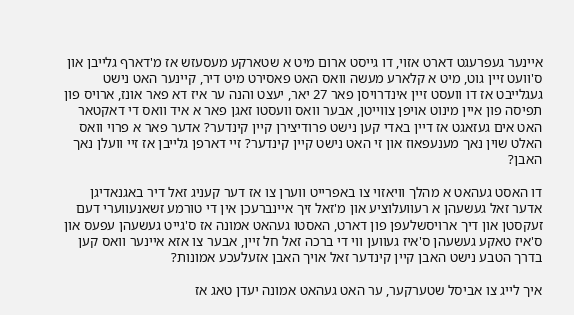איינער געפרעגט דארט אזוי, דו גייסט ארום מיט א שטארקע מעסעזש אז מ'דארף גלייבן און ס'וועט זיין גוט, מיט א קלארע מעשה וואס האט פאסירט מיט דיר, קיינער האט נישט געגלייבט אז דו וועסט זיין אינדרויסן פאר 27 יאר, יעצט והנה ער איז דא פאר אונז, ארויס פון תפיסה פון איין מינוט אויפן צווייטן, אבער וואס וועסטו זאגן פאר א איד וואס די דאקטאר האט אים געזאגט אז דיין באדי קען נישט פרודיצירן קיין קינדער? אדער פאר א פרוי וואס האלט שוין נאך מענעפאוז און זי האט נישט קיין קינדער? זיי דארפן גלייבן אז זיי וועלן נאך האבן?

דו האסט געהאט א מהלך וויאזוי צו באפרייט ווערן צו אז דער קעניג זאל דיר באגנאדיגן אדער זאל געשעהן א רעוועלוציע און מ'זאל זיך איינברעכן אין די טורמע זשאנעווערי דעם זעקסטן און דיך ארויסשלעפן פון דארט, האסטו געהאט אמונה אז ס'גייט געשעהן עפעס און ס'איז טאקע געשעהן ס'איז געווען ווי די ברכה זאל חל זיין, אבער צו אזא איינער וואס קען בדרך הטבע נישט האבן קיין קינדער זאל אויך האבן אזעלעכע אמונות?

איך לייג צו אביסל שטערקער, ער האט געהאט אמונה יעדן טאג אז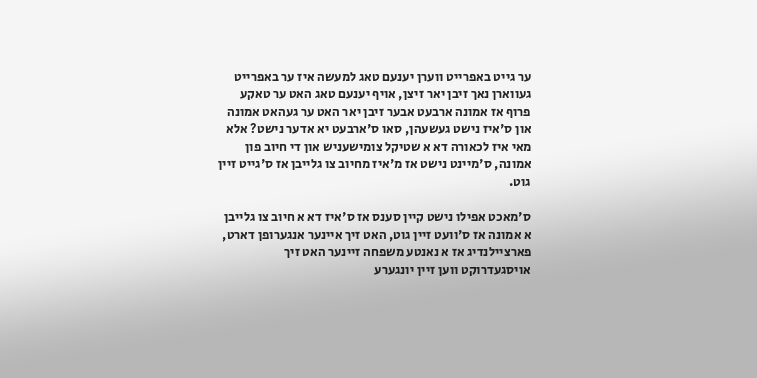ער גייט באפרייט ווערן יענעם טאג למעשה איז ער באפרייט געווארן נאך זיבן יאר זיצן, אויף יענעם טאג האט ער טאקע פרוף אז אמונה ארבעט אבער זיבן יאר האט ער געהאט אמונה און ס'איז נישט געשעהן, סאו ס'ארבעט יא אדער נישט? אלא מאי איז לכאורה דא א שטיקל צומישעניש און די חיוב פון אמונה, ס'מיינט נישט אז מ'איז מחיוב צו גלייבן אז ס'גייט זיין גוט.

ס'מאכט אפילו נישט קיין סענס אז ס'איז דא א חיוב צו גלייבן א אמונה אז ס'וועט זיין גוט, האט זיך איינער אנגערופן דארט, פארציילנדיג אז א נאנטע משפחה זיינער האט זיך אויסגעדרוקט ווען זיין יונגערע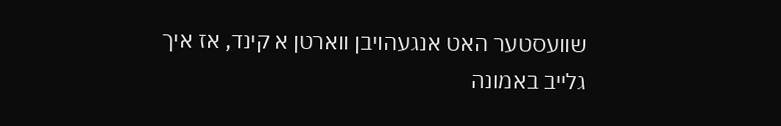שוועסטער האט אנגעהויבן ווארטן א קינד, אז איך גלייב באמונה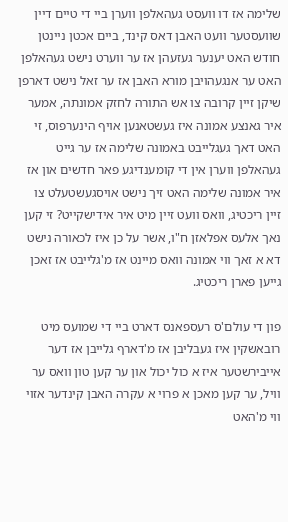שלימה אז דו וועסט געהאלפן ווערן ביי די טיים דיין שוועסטער וועט האבן דאס קינד, ביים אכטן ניינטן חודש האט יענער געזעהן אז ער ווערט נישט געהאלפן האט ער אנגעהויבן מורא האבן אז ער זאל נישט דארפן שיקן זיין קרובה צו אש התורה לחזק אמונתה, אמער איר גאנצע אמונה איז געשטאנען אויף הינערפוס, זי האט דאך געגלייבט באמונה שלימה אז ער גייט געהאלפן ווערן אין די קומענדיגע פאר חדשים און אז איר אמונה שלימה האט זיך נישט אויסגעשטעלט צו זיין ריכטיג, וואס וועט זיין מיט איר אידישקייט? זי קען נאך אלעס אפלאזן ח"ו, אשר על כן איז לכאורה נישט דא א זאך ווי אמונה וואס מיינט אז מ'גלייבט אז זאכן גייען פארן ריכטיג.

פון די עולם'ס רעספאנס דארט ביי די שמועס מיט רובאשקין איז געבליבן אז מ'דארף גלייבן אז דער אייבירשטער איז א כול יכול און ער קען טון וואס ער וויל, ער קען מאכן א פרוי א עקרה האבן קינדער אזוי ווי מ'האט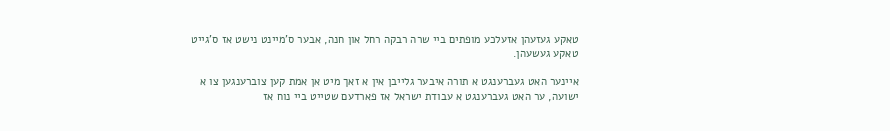טאקע געזעהן אזעלכע מופתים ביי שרה רבקה רחל און חנה, אבער ס'מיינט נישט אז ס'גייט טאקע געשעהן.

איינער האט געברענגט א תורה איבער גלייבן אין א זאך מיט אן אמת קען צוברענגען צו א ישועה, ער האט געברענגט א עבודת ישראל אז פארדעם שטייט ביי נוח אז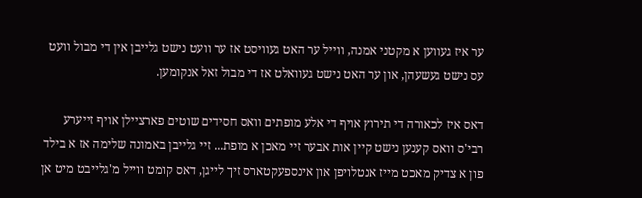ער איז געווען א מקטני אמנה, ווייל ער האט געוויסט אז ער וועט נישט גלייבן אין די מבול וועט עס נישט געשעהן, און ער האט נישט געוואלט אז די מבול זאל אנקומען.

דאס איז לכאורה די תירוץ אויף די אלע מופתים וואס חסידים שוטים פארציילן אויף זייערע רבי'ס וואס קענען נישט קיין אות אבער זיי מאכן א מופת... זיי גלייבן באמונה שלימה אז א בילד פון א צדיק מאכט מייז אנטלויפן און אינספעקטארס זיך לייגן, דאס קומט ווייל מ'גלייבט מיט אן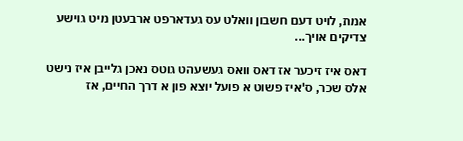אמת, לויט דעם חשבון וואלט עס געדארפט ארבעטן מיט גוישע צדיקים אויך...

דאס איז זיכער אז דאס וואס געשעהט גוטס נאכן גלייבן איז נישט אלס שכר, ס'איז פשוט א פועל יוצא פון א דרך החיים, אז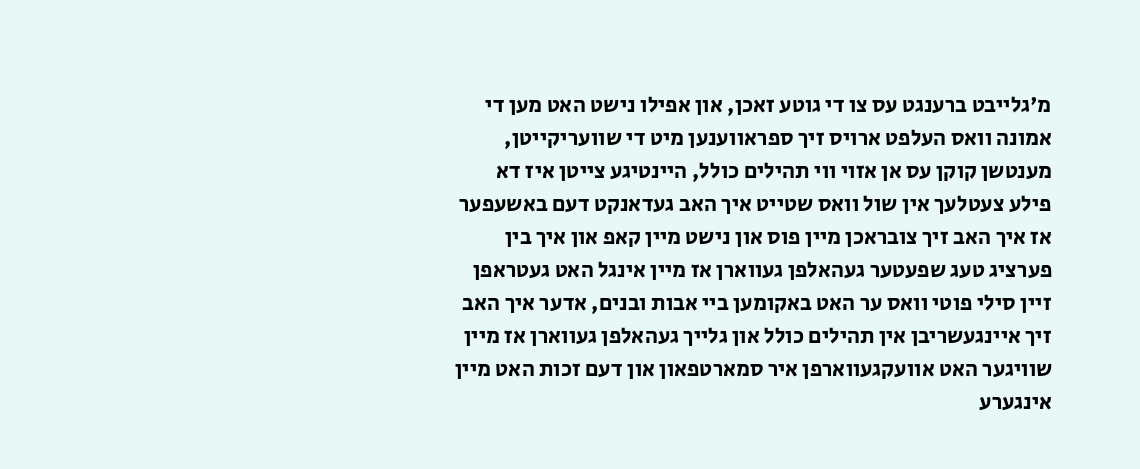מ'גלייבט ברענגט עס צו די גוטע זאכן, און אפילו נישט האט מען די אמונה וואס העלפט ארויס זיך ספראווענען מיט די שוועריקייטן, מענטשן קוקן עס אן אזוי ווי תהילים כולל, היינטיגע צייטן איז דא פילע צעטלעך אין שול וואס שטייט איך האב געדאנקט דעם באשעפער אז איך האב זיך צובראכן מיין פוס און נישט מיין קאפ און איך בין פערציג טעג שפעטער געהאלפן געווארן אז מיין אינגל האט געטראפן זיין סילי פוטי וואס ער האט באקומען ביי אבות ובנים, אדער איך האב זיך איינגעשריבן אין תהילים כולל און גלייך געהאלפן געווארן אז מיין שוויגער האט אוועקגעווארפן איר סמארטפאון און דעם זכות האט מיין אינגערע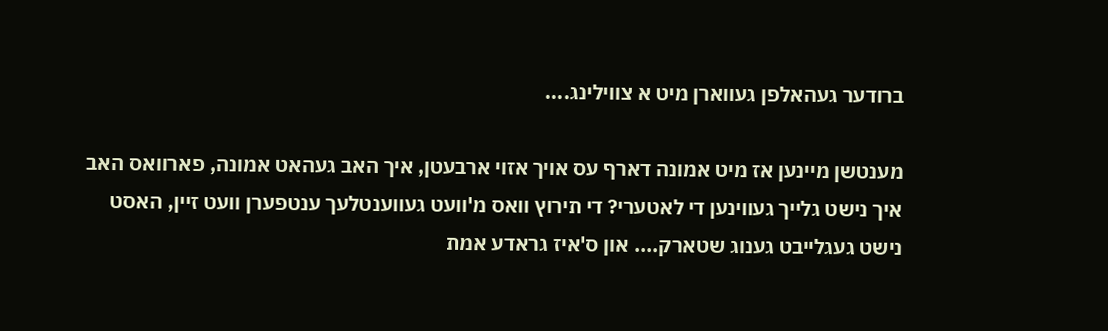ברודער געהאלפן געווארן מיט א צווילינג....

מענטשן מיינען אז מיט אמונה דארף עס אויך אזוי ארבעטן, איך האב געהאט אמונה, פארוואס האב איך נישט גלייך געווינען די לאטערי? די תירוץ וואס מ'וועט געווענטלעך ענטפערן וועט זיין, האסט נישט געגלייבט גענוג שטארק.... און ס'איז גראדע אמת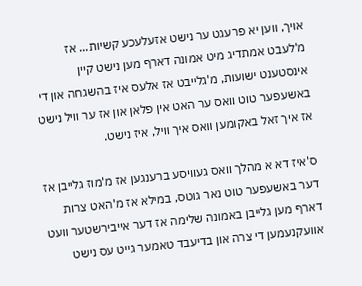אויך, ווען יא פרעגט ער נישט אזעלעכע קשיות... אז מ'לעבט אמתדיג מיט אמונה דארף מען נישט קיין אינסטענט ישועות, מ'גלייבט אז אלעס איז בהשגחה און די באשעפער טוט וואס ער האט אין פלאן און אז ער וויל נישט אז איך זאל באקומען וואס איך וויל, איז נישט.

ס'איז דא א מהלך וואס געוויסע ברענגען אז מ'מוז גלייבן אז דער באשעפער טוט נאר גוטס, במילא אז מ'האט צרות דארף מען גלייבן באמונה שלימה אז דער אייבירשטער וועט אוועקנעמען די צרה און בדיעבד טאמער גייט עס נישט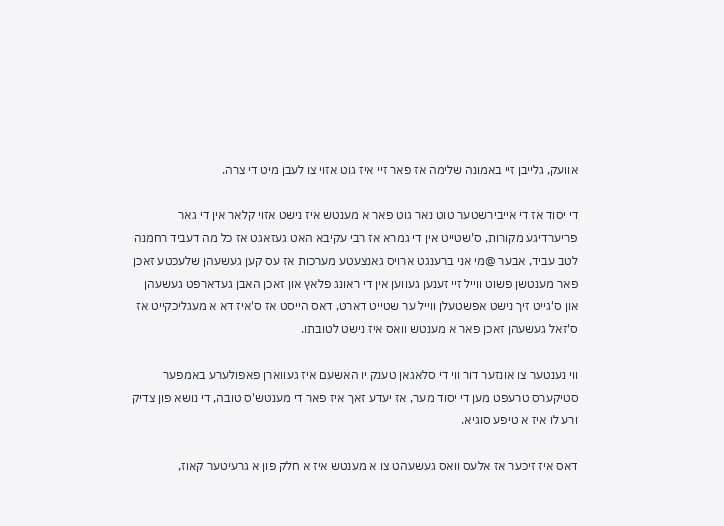אוועק, גלייבן זיי באמונה שלימה אז פאר זיי איז גוט אזוי צו לעבן מיט די צרה.

די יסוד אז די אייבירשטער טוט נאר גוט פאר א מענטש איז נישט אזוי קלאר אין די גאר פריערדיגע מקורות, ס'שטייט אין די גמרא אז רבי עקיבא האט געזאגט אז כל מה דעביד רחמנה לטב עביד, אבער @מי אני ברענגט ארויס גאנצעטע מערכות אז עס קען געשעהן שלעכטע זאכן פאר מענטשן פשוט ווייל זיי זענען געווען אין די ראונג פלאץ און זאכן האבן געדארפט געשעהן און ס'גייט זיך נישט אפשטעלן ווייל ער שטייט דארט, דאס הייסט אז ס'איז דא א מעגליכקייט אז ס'זאל געשעהן זאכן פאר א מענטש וואס איז נישט לטובתו.

ווי נענטער צו אונזער דור ווי די סלאגאן טענק יו האשעם איז געווארן פאפולערע באמפער סטיקערס טרעפט מען די יסוד מער, אז יעדע זאך איז פאר די מענטש'ס טובה, די נושא פון צדיק ורע לו איז א טיפע סוגיא.

דאס איז זיכער אז אלעס וואס געשעהט צו א מענטש איז א חלק פון א גרעיטער קאוז,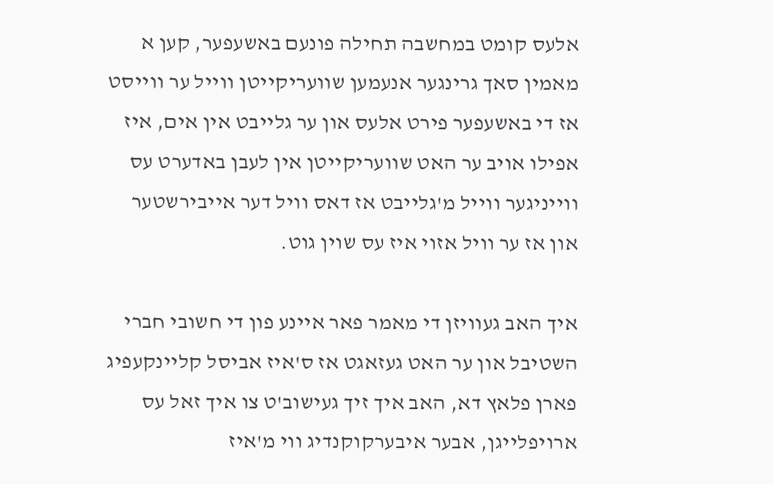אלעס קומט במחשבה תחילה פונעם באשעפער, קען א מאמין סאך גרינגער אנעמען שוועריקייטן ווייל ער ווייסט אז די באשעפער פירט אלעס און ער גלייבט אין אים, איז אפילו אויב ער האט שוועריקייטן אין לעבן באדערט עס ווייניגער ווייל מ'גלייבט אז דאס וויל דער אייבירשטער און אז ער וויל אזוי איז עס שוין גוט.

איך האב געוויזן די מאמר פאר איינע פון די חשובי חברי השטיבל און ער האט געזאגט אז ס'איז אביסל קליינקעפיג פארן פלאץ דא, האב איך זיך געישוב'ט צו איך זאל עס ארויפלייגן, אבער איבערקוקנדיג ווי מ'איז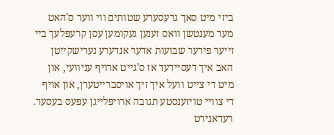ביזי מיט סאך גרעסערע שטותים ווי ווער ס'האט מער מענטשן וואס זענען געקומען עסן קרעפלעך ביי זייער פירער שבועות אדער אנדערע נערישקייטן האב איך דעסיידעד אז ס'גייט ארויף עניוועי, און מיט די צייט וועל איך זיך אויסברייטערן, און אויף די צוויי טויזענסטע תגובה ארויפלייגן עפעס בעסער.
רעדאגירט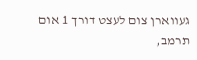געווארן צום לעצט דורך 1 אום תרמב,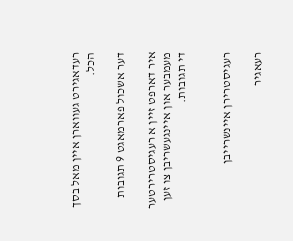רעדאגירט געווארן איין מאל בסך הכל.

דער אשכול פארמאגט 9 תגובות

איר דארפט זיין א רעגיסטרירטער מעמבער און איינגעשריבן צו זען די תגובות.


רעגיסטרירן איינשרייבן

רעאגיר